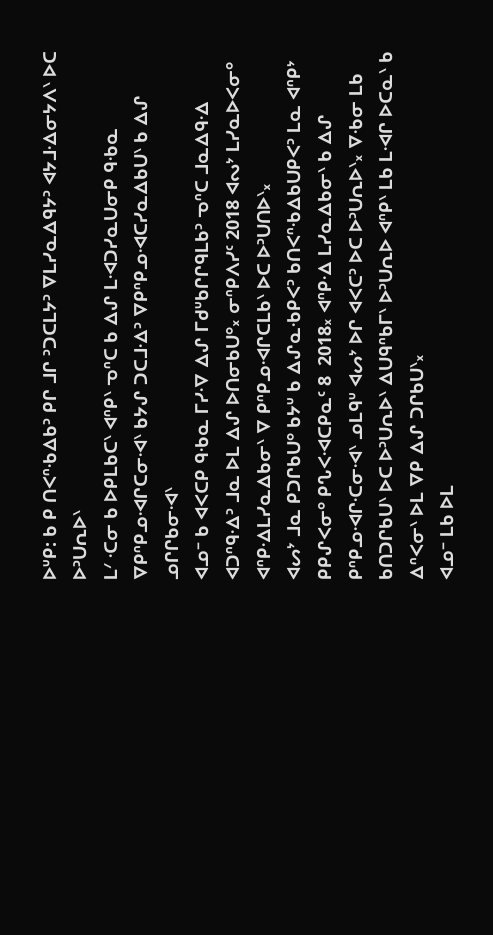ᐅᐡᑭ: ᑲ ᑭ ᑎᐸᐢᐧᑲᐃᑲᐣ ᑭᒋ ᒧᒋ ᐣᑐᑕᒪᔭᐣ ᐁᒪᓯᓇᐃᑫᔭᐣ ᐊᔭᒧᐧᐃᓂᔭᐱᐠ ᐅᑕ ᐅᐣᑌᕆᐅᐠ
ᒪᐟ ᐧᑕᓂ ᑲ ᐅᑭᒪᑲᑕᐠ ᐊᐢᑭᐠ ᓀᐢᑕ ᑲ ᐃᔑ ᒪᐧᐊᑐᓯᓇᑌᓂᑭ ᑫᐧᑲᓇ
ᐁᑭᐢᑭᓄᐧᐊᒋᑕᓂᐧᐊᐠ ᑲᔭᔑ ᑐᑕᒧᐧᐃᐣ ᐁᑭᐢᑭᓄᐧᐊᑕᓯᓇᐃᑲᑌᐠ ᑲ ᐃᔑ ᓄᒋᒋᑲᓂᐧᐊᐠ
ᐊᓄᐨ ᑲ ᐊᐸᑕᑭ ᑫᐧᑲᓇ ᒥᓯᐧᐁ ᐃᔑ ᒥᑯᐡᑲᒋᒋᑫᒪᑲᐣ ᓀᐢᑕ ᒧᓇᐃᑫᐧᐃ ᐊᑐᐢᑫᐧᐃᐣ ᒧᓇ ᐅᒪ ᐃᔑ ᐅᑎᓂᑲᑌᐤ᙮ ᓂᐢᑭᐱᓯᑦ 2018 ᐊᔓᔾ ᒪᓯᓇᐅᐸᓂᐤ ᐊᐢᑭᐧᐃᒪᓯᓇᐃᑲᓂᐠ ᐁ ᑭᐢᑭᓄᐧᐊᒋᑕᒪᑲᐠ ᐅᑕ ᐅᐣᑌᑎᐅᐠ᙮
ᐊᔕᔾ ᒧᓇ ᑭᑐᒋᑲᑌᐤ ᑲᔭᐡ ᑲ ᐃᔑᓇᐧᑲᑭᐸᐣ ᑲᑎᐸᐢᐧᑲᐃᑲᑌᑭᐸᐣ ᒪᓇ ᐊᐢᑭᔾ  ᑭᑭᔑᐸᓂᐤ ᑭᔐᐸᐧᐊᑕᑭᓇᑦ 8  2018᙮ ᐊᐢᑭᐧᐃ ᒪᓯᓇᐃᑲᓂᐠ ᑲ ᐃᔑ ᑭᐢᑭᓄᐧᐊᒋᐧᑕᓂᐧᐊᐠ ᓄᒪᑫᐡ ᐊᔕᔾ ᐅᒋ ᐊᐸᑕᐣ ᐅᑕ ᐅᐣᑌᕆᐅᐠ᙮ ᐁᐧᑲᓂ ᒪᑲ ᑲᑎᑐᒋᑲᑌᐠ ᐅᑕ ᐅᐣᑌᕆᐅᐠ ᐃᑌᑫᐢᑲᒥᐠ ᐅᐣᑌᕆᐅ ᐊᐢᑭᐠ ᒪᑲ ᒪᐧᐊᒋ ᐅᑕᓇᐠ ᑲ ᐃᐢᐸᓂᐠ ᐅᒪ ᐁᑭ ᐃᔑ ᑐᒋᑲᑌᐠ᙮
ᐊᓄᐨ ᒪᑲ ᐅᒪ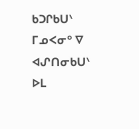ᑲᑐᒋᑲᑌᐠ ᒥᓄᐸᓂᐤ ᐁ ᐊᔑᑎᓂᑲᑌᐠ ᐅᒪ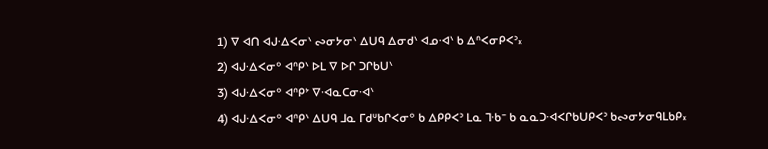1) ᐁ ᐊᑎ ᐊᒍᐧᐃᐸᓂᐠ ᔓᓂᔭᓂᐠ ᐃᑌᑫ ᐃᓂᑯᐠ ᐊᓄᐧᐊᐠ ᑲ ᐃᐢᐸᓂᑭᐸᐣ᙮
2) ᐊᒍᐧᐃᐸᓂᐤ ᐊᐢᑭᐠ ᐅᒪ ᐁ ᐅᒋ ᑐᒋᑲᑌᐠ
3) ᐊᒍᐧᐃᐸᓂᐤ ᐊᐢᑭᔾ ᐁᐧᐊᓇᑕᓂᐧᐊᐠ
4) ᐊᒍᐧᐃᐸᓂᐤ ᐊᐢᑭᐠ ᐃᑌᑫ ᒧᓇ ᒥᑯᐡᑲᒋᐸᓂᐤ ᑲ ᐃᑭᑭᐸᐣ ᒪᓇ ᒣᐧᑲᐨ ᑲ ᓇᓇᑐᐧᐊᐸᒋᑲᑌᑭᐸᐣ ᑲᔓᓂᔭᓂᑫᒪᑲᑭ᙮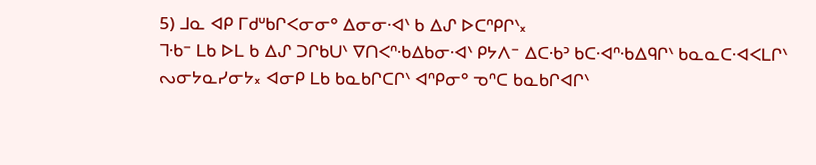5) ᒧᓇ ᐊᑭ ᒥᑯᐡᑲᒋᐸᓂᓂᐤ ᐃᓂᓂᐧᐊᐠ ᑲ ᐃᔑ ᐅᑕᐢᑭᒋᐠ᙮
ᒣᐧᑲᐨ ᒪᑲ ᐅᒪ ᑲ ᐃᔑ ᑐᒋᑲᑌᐠ ᐁᑎᐸᐢᐧᑲᐃᑲᓂᐧᐊᐠ ᑭᔭᐱᐨ ᐃᑕᐧᑲᐣ ᑲᑕᐧᐊᐢᐧᑲᐃᑫᒋᐠ ᑲᓇᓇᑕᐧᐊᐸᒪᒋᐠ ᔓᓂᔭᓇᓯᓂᔭ᙮ ᐊᓂᑭ ᒪᑲ ᑲᓇᑲᒋᑕᒋᐠ ᐊᐢᑭᓂᐤ ᓀᐢᑕ ᑲᓇᑲᒋᐊᒋᐠ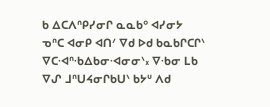ᑲ ᐃᑕᐱᐢᑭᓯᓂᒋ ᓇᓇᑲᐤ ᐊᓯᓂᔭ ᓀᐢᑕ ᐊᓂᑭ ᐊᑎᐟ ᐁᑯ ᐅᑯ ᑲᓇᑲᒋᑕᒋᐠ ᐁᑕᐧᐊᐢᐧᑲᐃᑲᓂᐧᐊᓂᓂᐠ᙮ ᐁᐧᑲᓂ ᒪᑲ ᐁᔑ ᒧᐢᑌᔦᓂᒋᑲᑌᐠ ᑲᔭᐡ ᐱᑯ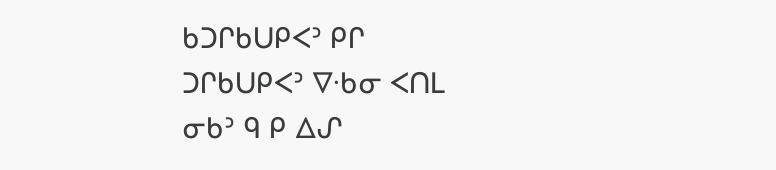ᑲᑐᒋᑲᑌᑭᐸᐣ ᑭᒋ ᑐᒋᑲᑌᑭᐸᐣ ᐁᐧᑲᓂ ᐸᑎᒪ ᓂᑲᐣ ᑫ ᑭ ᐃᔑ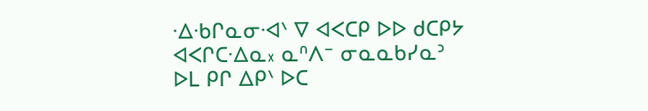ᐧᐃᐧᑲᒋᓇᓂᐧᐊᐠ ᐁ ᐊᐸᑕᑭ ᐅᐅ ᑯᑕᑭᔭ ᐊᐸᒋᑕᐧᐃᓇ᙮ ᓇᐢᐱᐨ ᓂᓇᓇᑲᓯᓇᐣ ᐅᒪ ᑭᒋ ᐃᑭᐠ ᐅᑕ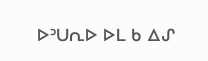ᐅᐣᑌᕆᐅ ᐅᒪ ᑲ ᐃᔑ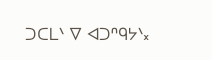ᑐᑕᒪᐠ ᐁ ᐊᑐᐢᑫᔭᐠ᙮